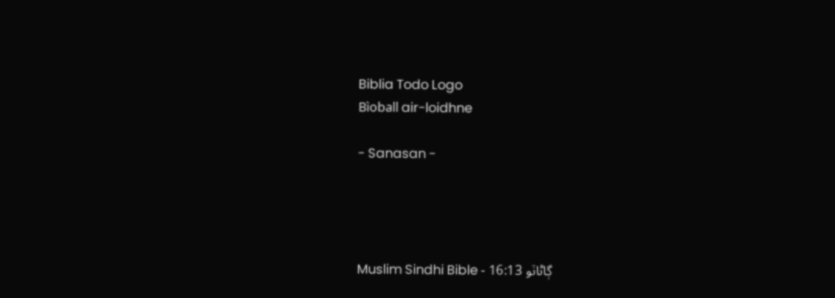Biblia Todo Logo
Bìoball air-loidhne

- Sanasan -




ڳاڻاٽو 16:13 - Muslim Sindhi Bible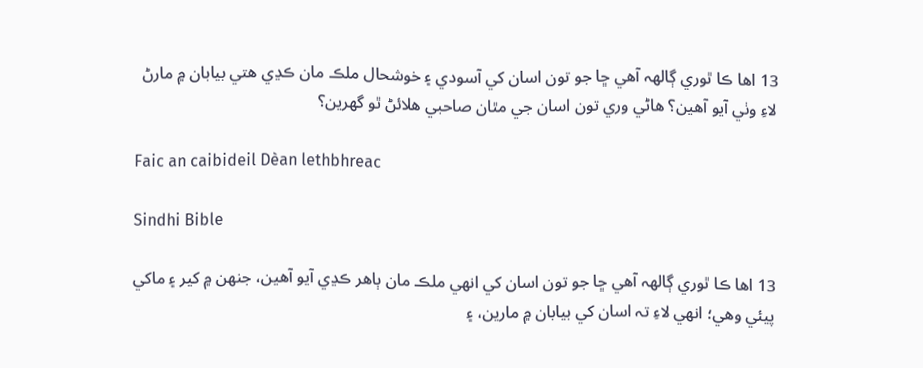13 اها ڪا ٿوري ڳالهہ آهي ڇا جو تون اسان کي آسودي ۽ خوشحال ملڪ مان ڪڍي هتي بيابان ۾ مارڻ لاءِ وٺي آيو آهين؟ هاڻي وري تون اسان جي مٿان صاحبي هلائڻ ٿو گھرين؟

Faic an caibideil Dèan lethbhreac

Sindhi Bible

13 اها ڪا ٿوري ڳالهہ آهي ڇا جو تون اسان کي انهي ملڪ مان ٻاهر ڪڍي آيو آهين، جنهن ۾ کير ۽ ماکي پيئي وهي؛ انهي لاءِ تہ اسان کي بيابان ۾ مارين، ۽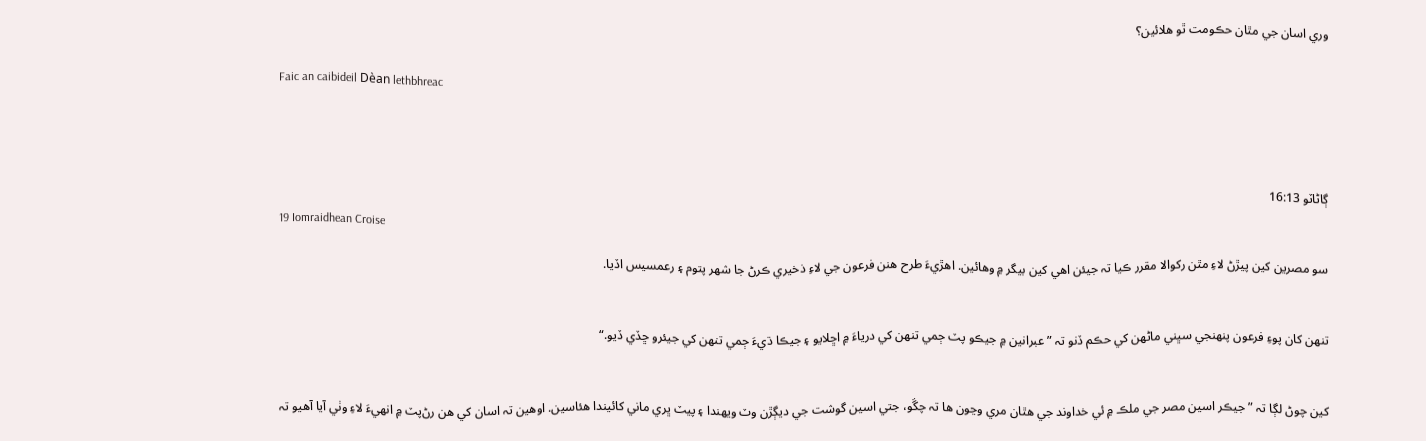وري اسان جي مٿان حڪومت ٿو هلائين؟

Faic an caibideil Dèan lethbhreac




ڳاڻاٽو 16:13
19 Iomraidhean Croise

سو مصرين کين پيڙڻ لاءِ مٿن رکوالا مقرر ڪيا تہ جيئن اهي کين بيگر ۾ وهائين. اهڙيءَ طرح هنن فرعون جي لاءِ ذخيري ڪرڻ جا شهر پتوم ۽ رعمسيس اڏيا.


تنهن کان پوءِ فرعون پنهنجي سڀني ماڻهن کي حڪم ڏنو تہ ”عبرانين ۾ جيڪو پٽ ڄمي تنهن کي درياءَ ۾ اڇلايو ۽ جيڪا ڌيءَ ڄمي تنهن کي جيئرو ڇڏي ڏيو.“


کين چوڻ لڳا تہ ”جيڪر اسين مصر جي ملڪ ۾ ئي خداوند جي هٿان مري وڃون ها تہ چڱو، جتي اسين گوشت جي ديڳڙن وٽ ويهندا ۽ پيٽ ڀري ماني کائيندا هئاسين. اوهين تہ اسان کي هن رڻ‌پٽ ۾ انهيءَ لاءِ وٺي آيا آهيو تہ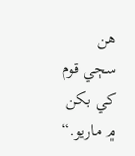هن سڄي قوم کي بکن ۾ ماريو.“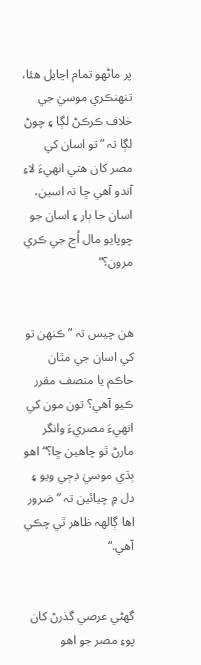پر ماڻهو تمام اڃايل هئا، تنهنڪري موسيٰ جي خلاف ڪرڪڻ لڳا ۽ چوڻ لڳا تہ ”تو اسان کي مصر کان هتي انهيءَ لاءِ آندو آهي ڇا تہ اسين، اسان جا ٻار ۽ اسان جو چوپايو مال اُڃ جي ڪري مرون؟“


هن چيس تہ ”ڪنهن تو کي اسان جي مٿان حاڪم يا منصف مقرر ڪيو آهي؟ تون مون کي انهيءَ مصريءَ وانگر مارڻ ٿو چاهين ڇا؟“ اهو ٻڌي موسيٰ ڊڄي ويو ۽ دل ۾ چيائين تہ ”ضرور اها ڳالهہ ظاهر ٿي چڪي آهي.“


گھڻي عرصي گذرڻ کان پوءِ مصر جو اهو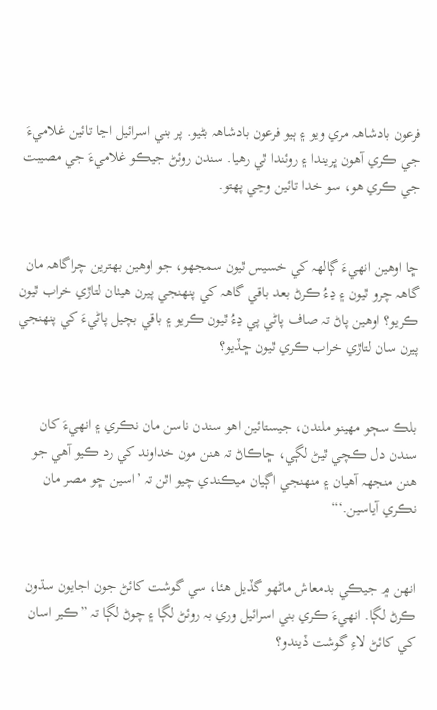فرعون بادشاهہ مري ويو ۽ ٻيو فرعون بادشاهہ بڻيو. پر بني اسرائيل اڃا تائين غلاميءَ جي ڪري آهون ڀريندا ۽ روئندا ٿي رهيا. سندن روئڻ جيڪو غلاميءَ جي مصيبت جي ڪري هو، سو خدا تائين وڃي پهتو.


ڇا اوهين انهيءَ ڳالهہ کي خسيس ٿيون سمجھو، جو اوهين بهترين چراگاهہ مان گاهہ چرو ٿيون ۽ ڍءُ ڪرڻ بعد باقي گاهہ کي پنهنجي پيرن هيٺان لتاڙي خراب ٿيون ڪريو؟ اوهين پاڻ تہ صاف پاڻي پي ڍءُ ٿيون ڪريو ۽ باقي بچيل پاڻيءَ کي پنهنجي پيرن سان لتاڙي خراب ڪري ٿيون ڇڏيو؟


بلڪ سڄو مهينو ملندن، جيستائين اهو سندن ناسن مان نڪري ۽ انهيءَ کان سندن دل ڪچي ٿيڻ لڳي، ڇاڪاڻ تہ هنن مون خداوند کي رد ڪيو آهي جو هنن منجھہ آهيان ۽ منهنجي اڳيان ميڪندي چيو اٿن تہ ’اسين ڇو مصر مان نڪري آياسين.‘“


انهن ۾ جيڪي بدمعاش ماڻهو گڏيل هئا، سي گوشت کائڻ جون اجايون سڌون ڪرڻ لڳا. انهيءَ ڪري بني اسرائيل وري بہ روئڻ لڳا ۽ چوڻ لڳا تہ ”ڪير اسان کي کائڻ لاءِ گوشت ڏيندو؟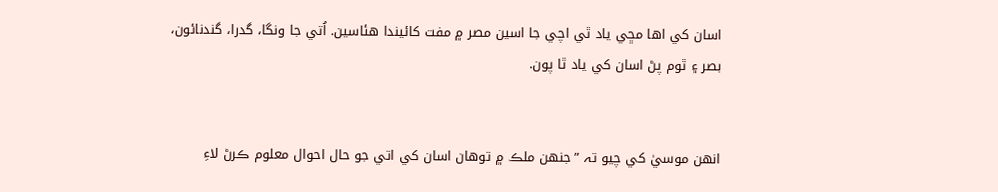اسان کي اها مڇي ياد ٿي اچي جا اسين مصر ۾ مفت کائيندا هئاسين. اُتي جا ونگا، گدرا، گندنائون، بصر ۽ ٿوم پڻ اسان کي ياد ٿا پون.


انهن موسيٰ کي چيو تہ ”جنهن ملڪ ۾ توهان اسان کي اتي جو حال احوال معلوم ڪرڻ لاءِ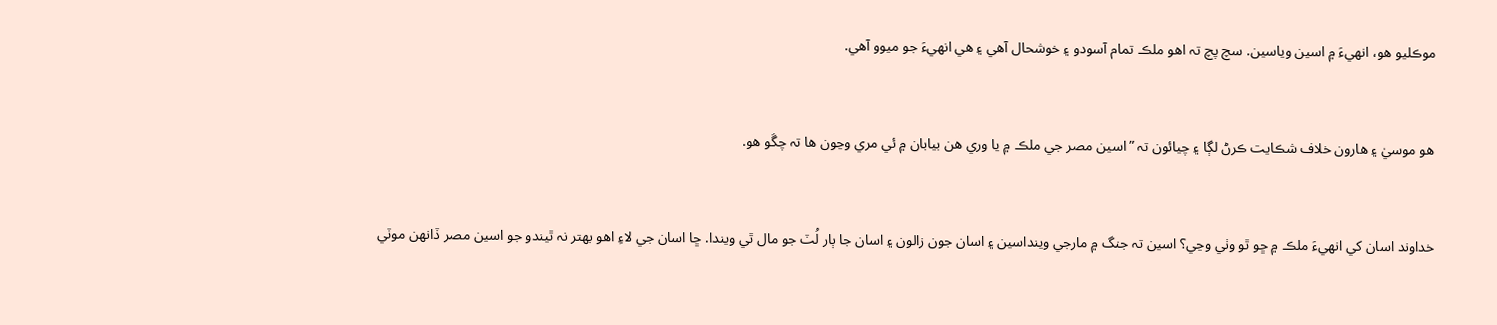موڪليو هو، انهيءَ ۾ اسين وياسين. سچ پچ تہ اهو ملڪ تمام آسودو ۽ خوشحال آهي ۽ هي انهيءَ جو ميوو آهي.


هو موسيٰ ۽ هارون خلاف شڪايت ڪرڻ لڳا ۽ چيائون تہ ”اسين مصر جي ملڪ ۾ يا وري هن بيابان ۾ ئي مري وڃون ها تہ چڱو هو.


خداوند اسان کي انهيءَ ملڪ ۾ ڇو ٿو وٺي وڃي؟ اسين تہ جنگ ۾ مارجي وينداسين ۽ اسان جون زالون ۽ اسان جا ٻار لُٽ جو مال ٿي ويندا. ڇا اسان جي لاءِ اهو بهتر نہ ٿيندو جو اسين مصر ڏانهن موٽي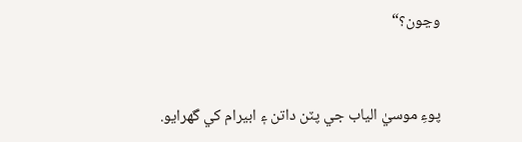وڃون؟“


پوءِ موسيٰ الياب جي پٽن داتن ۽ ابيرام کي گھرايو.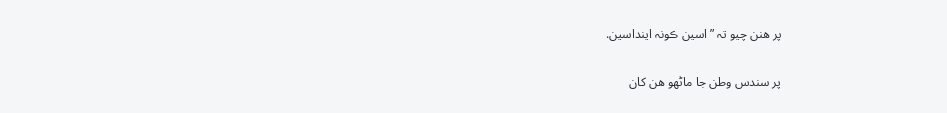پر هنن چيو تہ ”اسين ڪونہ اينداسين.


پر سندس وطن جا ماڻهو هن کان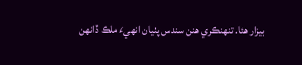بيزار هئا. تنهنڪري هنن سندس پٺيان انهيءَ ملڪ ڏانهن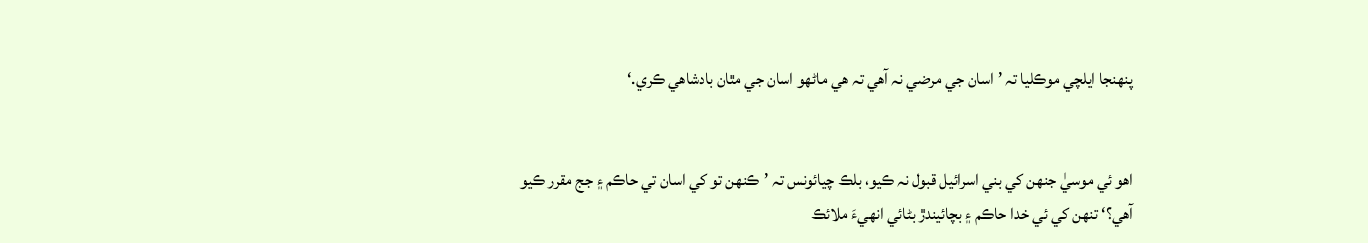پنهنجا ايلچي موڪليا تہ ’اسان جي مرضي نہ آهي تہ هي ماڻهو اسان جي مٿان بادشاهي ڪري.‘


اهو ئي موسيٰ جنهن کي بني اسرائيل قبول نہ ڪيو، بلڪ چيائونس تہ ’ڪنهن تو کي اسان تي حاڪم ۽ جج مقرر ڪيو آهي؟‘ تنهن کي ئي خدا حاڪم ۽ بچائيندڙ بڻائي انهيءَ ملائڪ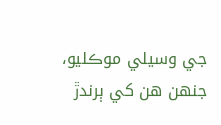جي وسيلي موڪليو، جنهن هن کي ٻرندڙ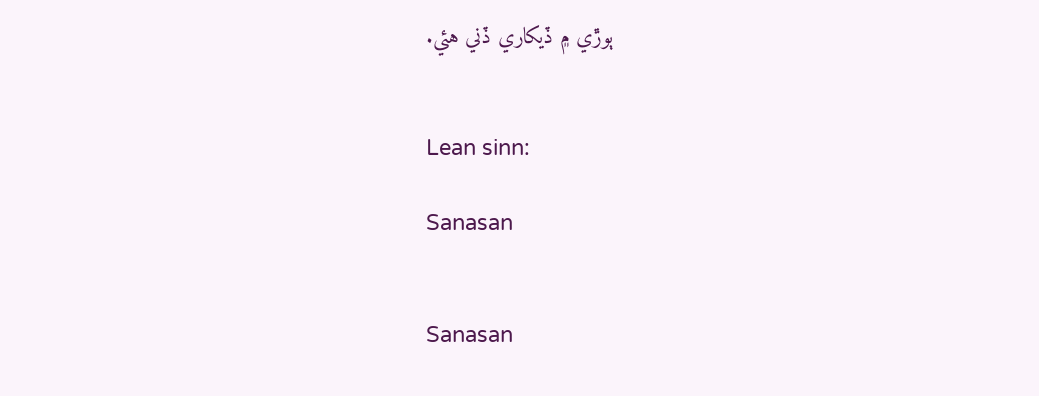ٻوڙي ۾ ڏيکاري ڏني هئي.


Lean sinn:

Sanasan


Sanasan